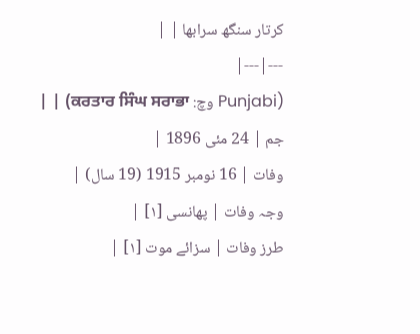کرتار سنگھ سرابھا | |
---|---|
(Punjabi وچ: ਕਰਤਾਰ ਸਿੰਘ ਸਰਾਭਾ) | |
جم | 24 مئی 1896 |
وفات | 16 نومبر 1915 (19 سال) |
وجہ وفات | پھانسی [۱] |
طرز وفات | سزائے موت [۱] |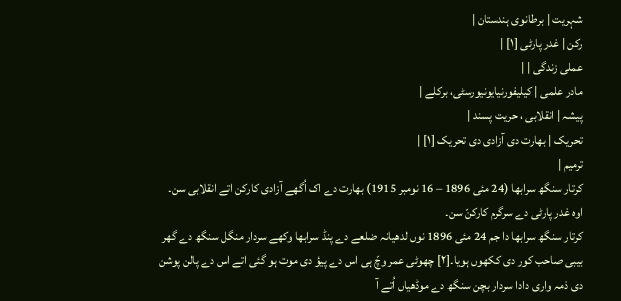شہریت | برطانوی ہندستان |
رکن | غدر پارٹی [۱] |
عملی زندگی | |
مادر علمی | کیلیفورنیایونیورسٹی، برکلے |
پیشہ | انقلابی ، حریت پسند |
تحریک | بھارت دی آزادی دی تحریک [۱] |
ترمیم |
کرتار سنگھ سرابھا (24 مئی 1896 – 16 نومبر 1915) بھارت دے اک اُگھے آزادی کارکن اتے انقلابی سن۔ اوہ غدر پارٹی دے سرگرم کارکنّ سن۔
کرتار سنگھ سرابھا دا جم 24 مئی 1896 نوں لدھیانہ ضلعے دے پنڈ سرابھا وکھے سردار منگل سنگھ دے گھر بیبی صاحب کور دی ککھوں ہویا۔[۲] چھوٹی عمر وچّ ہی اس دے پیؤ دی موت ہو گئی اتے اس دے پالن پوشن دی ذمہ واری دادا سردار بچن سنگھ دے موڈھیاں اُتے آ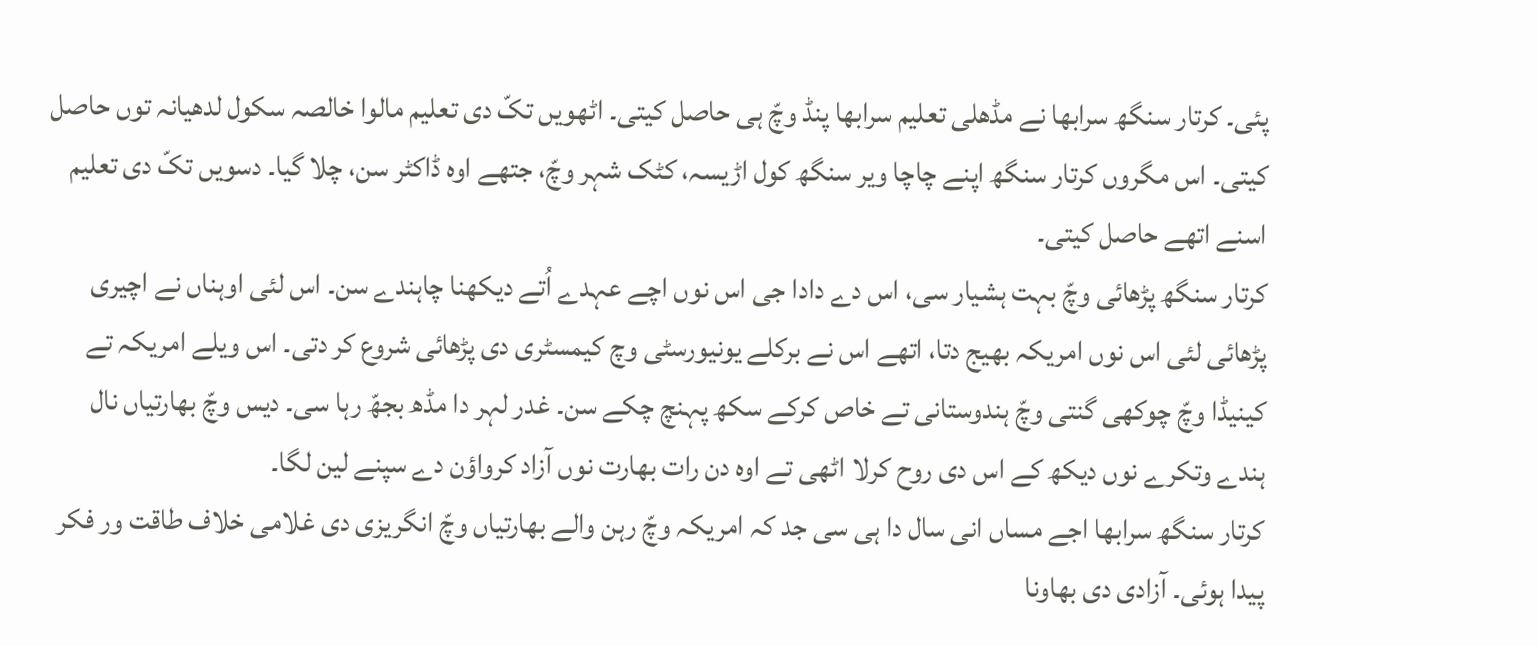پئی۔ کرتار سنگھ سرابھا نے مڈھلی تعلیم سرابھا پنڈ وچّ ہی حاصل کیتی۔ اٹھویں تکّ دی تعلیم مالوا خالصہ سکول لدھیانہ توں حاصل کیتی۔ اس مگروں کرتار سنگھ اپنے چاچا ویر سنگھ کول اڑیسہ، کٹک شہر وچّ، جتھے اوہ ڈاکٹر سن، چلا گیا۔ دسویں تکّ دی تعلیم اسنے اتھے حاصل کیتی۔
کرتار سنگھ پڑھائی وچّ بہت ہشیار سی، اس دے دادا جی اس نوں اچے عہدے اُتے دیکھنا چاہندے سن۔ اس لئی اوہناں نے اچیری پڑھائی لئی اس نوں امریکہ بھیج دتا، اتھے اس نے برکلے یونیورسٹی وچ کیمسٹری دی پڑھائی شروع کر دتی۔ اس ویلے امریکہ تے کینیڈا وچّ چوکھی گنتی وچّ ہندوستانی تے خاص کرکے سکھ پہنچ چکے سن۔ غدر لہر دا مڈھ بجھّ رہا سی۔ دیس وچّ بھارتیاں نال ہندے وتکرے نوں دیکھ کے اس دی روح کرلا اٹھی تے اوہ دن رات بھارت نوں آزاد کرواؤن دے سپنے لین لگا۔
کرتار سنگھ سرابھا اجے مساں انی سال دا ہی سی جد کہ امریکہ وچّ رہن والے بھارتیاں وچّ انگریزی دی غلامی خلاف طاقت ور فکر پیدا ہوئی۔ آزادی دی بھاونا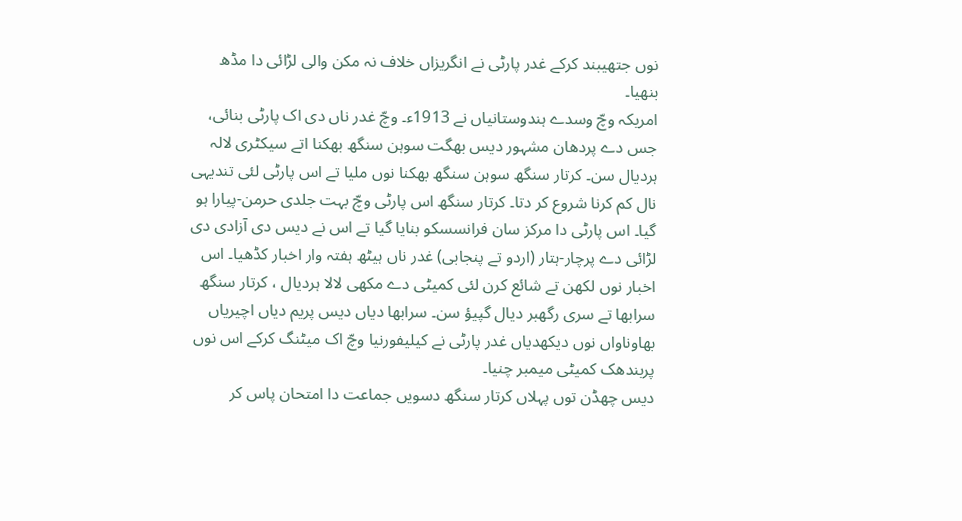نوں جتھیبند کرکے غدر پارٹی نے انگریزاں خلاف نہ مکن والی لڑائی دا مڈھ بنھیا۔
امریکہ وچّ وسدے ہندوستانیاں نے 1913ء۔ وچّ غدر ناں دی اک پارٹی بنائی، جس دے پردھان مشہور دیس بھگت سوہن سنگھ بھکنا اتے سیکٹری لالہ ہردیال سن۔ کرتار سنگھ سوہن سنگھ بھکنا نوں ملیا تے اس پارٹی لئی تندیہی نال کم کرنا شروع کر دتا۔ کرتار سنگھ اس پارٹی وچّ بہت جلدی حرمن-پیارا ہو گیا۔ اس پارٹی دا مرکز سان فرانسسکو بنایا گیا تے اس نے دیس دی آزادی دی لڑائی دے پرچار-ہتار (اردو تے پنجابی) غدر ناں ہیٹھ ہفتہ وار اخبار کڈھیا۔ اس اخبار نوں لکھن تے شائع کرن لئی کمیٹی دے مکھی لالا ہردیال ، کرتار سنگھ سرابھا تے سری رگھبر دیال گپیؤ سن۔ سرابھا دیاں دیس پریم دیاں اچیریاں بھاوناواں نوں دیکھدیاں غدر پارٹی نے کیلیفورنیا وچّ اک میٹنگ کرکے اس نوں پربندھک کمیٹی میمبر چنیا۔
دیس چھڈن توں پہلاں کرتار سنگھ دسویں جماعت دا امتحان پاس کر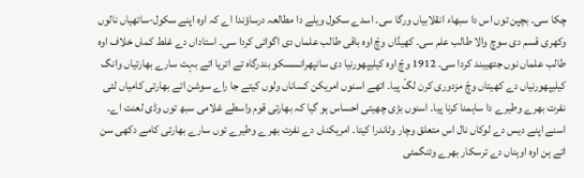چکا سی۔ بچپن توں اس دا سبھاء انقلابیاں ورگا سی۔ اسدے سکول ویلے دا مطالعہ درساؤندا اے کہ اوہ اپنے سکول-ساتھیاں نالوں وکھری قسم دی سوچ والا طالب علم سی۔ کھیڈاں وچّ اوہ باقی طالب علماں دی اگوائی کردا سی۔ استاداں دے غلط کماں خلاف اوہ طالب علماں نوں جتھیبند کردا سی۔ 1912 وچّ اوہ کیلیپھورنیا دی سانپھرانسسکو بندرگاہ تے اتریا اتے بہت سارے بھارتیاں وانگ کیلیپھورنیاں دے کھیتاں وچّ مزدوری کرن لگّ پیا۔ اتھے اسنوں امریکن کساناں ولوں کیتے جا راے سوشن اتے بھارتی کامیاں لئی نفرت بھرے وطیرے دا ساہمنا کرنا پیا۔ اسنوں بڑی چھیتی احساس ہو گیا کہ بھارتی قوم واسطے غلامی سبھ توں وڈی لعنت اے۔ اسنے اپنے دیس دے لوکاں نال اس متعلق وچار وٹاندرا کیتا۔ امریکناں دے نفرت بھرے وطیرے توں سارے بھارتی کامے دکھی سن اتے ہن اوہ اوہناں دے ترسکار بھرے وئنگمئی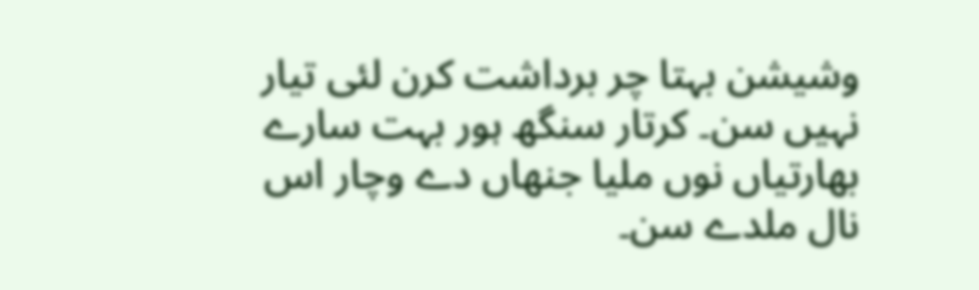وشیشن بہتا چر برداشت کرن لئی تیار نہیں سن۔ کرتار سنگھ ہور بہت سارے بھارتیاں نوں ملیا جنھاں دے وچار اس نال ملدے سن۔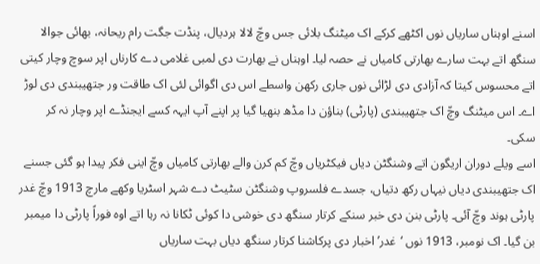اسنے اوہناں ساریاں نوں اکٹھے کرکے اک میٹنگ بلائی جس وچّ لالا ہردیال، پنڈت جگت رام ریحانہ، بھائی جوالا سنگھ اتے بہت سارے بھارتی کامیاں نے حصہ لیا۔ اوہناں نے بھارت دی لمبی غلامی دے کارناں اپر سوچ وچار کیتی اتے محسوس کیتا کہ آزادی دی لڑائی نوں جاری رکھن واسطے اس دی اگوائی لئی اک طاقت ور جتھیبندی دی لوڑ اے۔ اس میٹنگ وچّ اک جتھیبندی (پارٹی) بناؤن دا مڈھ بنھیا گیا پر اپنے آپ ایہہ کسے ایجنڈے اپر وچار نہ کر سکی۔
اسے ویلے دوران اریگون اتے وشنگٹن دیاں فیکٹریاں وچّ کم کرن والے بھارتی کامیاں وچّ اینی فکر پیدا ہو گئی جسنے اک جتھیبندی دیاں نیہاں رکھ دتیاں، جسدے فلسروپ وشنگٹن سٹیٹ دے شہر اسٹریا وکھے مارچ 1913 وچّ غدر پارٹی ہوند وچّ آئی۔ پارٹی بنن دی خبر سنکے کرتار سنگھ دی خوشی دا کوئی ٹکانا نہ رہا اتے اوہ فوراً پارٹی دا میمبر بن گیا۔ اک نومبر، 1913 نوں ‘غدر’ اخبار دی پرکاشنا کرتار سنگھ دیاں بہت ساریاں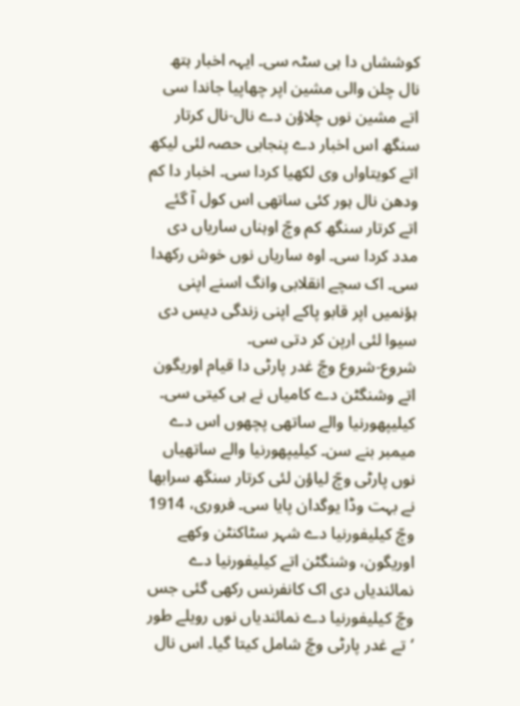کوششاں دا ہی سٹہ سی۔ ایہہ اخبار ہتھ نال چلن والی مشین اپر چھاپیا جاندا سی اتے مشین نوں چلاؤن دے نال-نال کرتار سنگھ اس اخبار دے پنجابی حصہ لئی لیکھ اتے کویتاواں وی لکھیا کردا سی۔ اخبار دا کم ودھن نال ہور کئی ساتھی اس کول آ گئے اتے کرتار سنگھ کم وچّ اوہناں ساریاں دی مدد کردا سی۔ اوہ ساریاں نوں خوش رکھدا سی۔ اک سچے انقلابی وانگ اسنے اپنی ہؤنمیں اپر قابو پاکے اپنی زندگی دیس دی سیوا لئی ارپن کر دتی سی۔
شروع-شروع وچّ غدر پارٹی دا قیام اوریگون اتے وشنگٹن دے کامیاں نے ہی کیتی سی۔ کیلیپھورنیا والے ساتھی پچھوں اس دے میمبر بنے سن۔ کیلیپھورنیا والے ساتھیاں نوں پارٹی وچّ لیاؤن لئی کرتار سنگھ سرابھا نے بہت وڈا یوگدان پایا سی۔ فروری، 1914 وچّ کیلیفورنیا دے شہر سٹاکنٹن وکھے اوریگون، وشنگٹن اتے کیلیفورنیا دے نمائندیاں دی اک کانفرنس رکھی گئی جس وچّ کیلیفورنیا دے نمائندیاں نوں رویلے طور ‘تے غدر پارٹی وچّ شامل کیتا گیا۔ اس نال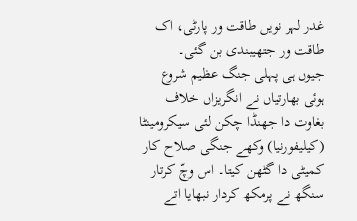غدر لہر نویں طاقت ور پارٹی، اک طاقت ور جتھیبندی بن گئی۔
جیوں ہی پہلی جنگ عظیم شروع ہوئی بھارتیاں نے انگریزاں خلاف بغاوت دا جھنڈا چکن لئی سیکرومینٹا (کیلیفورنیا) وکھے جنگی صلاح کار کمیٹی دا گٹھن کیتا۔ اس وچّ کرتار سنگھ نے پرمکھ کردار نبھایا اتے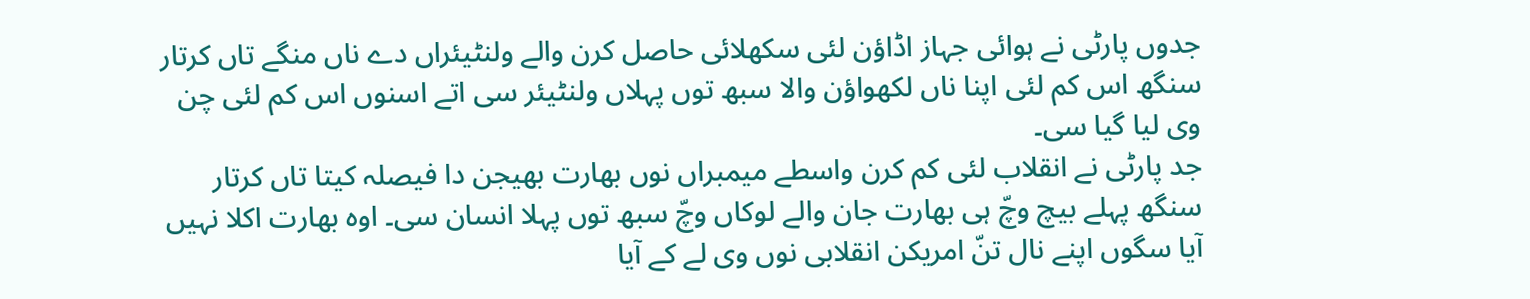جدوں پارٹی نے ہوائی جہاز اڈاؤن لئی سکھلائی حاصل کرن والے ولنٹیئراں دے ناں منگے تاں کرتار سنگھ اس کم لئی اپنا ناں لکھواؤن والا سبھ توں پہلاں ولنٹیئر سی اتے اسنوں اس کم لئی چن وی لیا گیا سی۔
جد پارٹی نے انقلاب لئی کم کرن واسطے میمبراں نوں بھارت بھیجن دا فیصلہ کیتا تاں کرتار سنگھ پہلے بیچ وچّ ہی بھارت جان والے لوکاں وچّ سبھ توں پہلا انسان سی۔ اوہ بھارت اکلا نہیں آیا سگوں اپنے نال تنّ امریکن انقلابی نوں وی لے کے آیا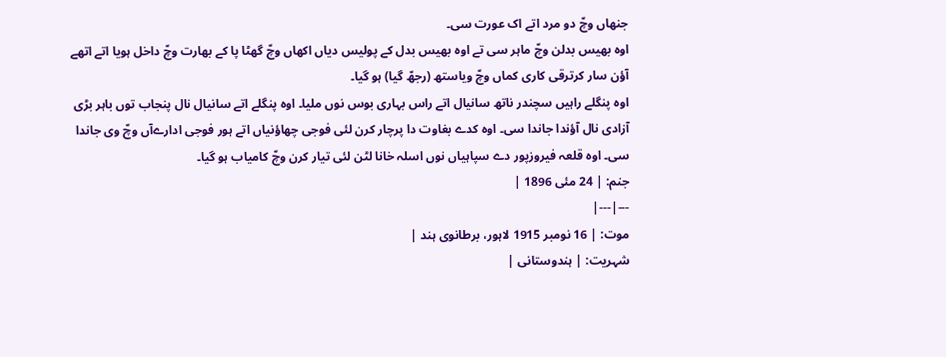جنھاں وچّ دو مرد اتے اک عورت سی۔
اوہ بھیس بدلن وچّ ماہر سی تے اوہ بھیس بدل کے پولیس دیاں اکھاں وچّ گھٹا پا کے بھارت وچّ داخل ہویا اتے اتھے آؤن سار کرترقی کاری کماں وچّ ویاستھ (رجھّ گیا) ہو گیا۔
اوہ پنگلے راہیں سچندر ناتھ سانیال اتے راس بہاری بوس نوں ملیا۔ اوہ پنگلے اتے سانیال نال پنجاب توں باہر بڑی آزادی نال آؤندا جاندا سی۔ اوہ کدے بغاوت دا پرچار کرن لئی فوجی چھاؤنیاں اتے ہور فوجی ادارےآں وچّ وی جاندا سی۔ اوہ قلعہ فیروزپور دے سپاہیاں نوں اسلہ خانا لٹن لئی تیار کرن وچّ کامیاب ہو گیا۔
جنم: | 24 مئی 1896 |
---|---|
موت: | 16 نومبر 1915 لاہور، برطانوی ہند |
شہریت: | ہندوستانی |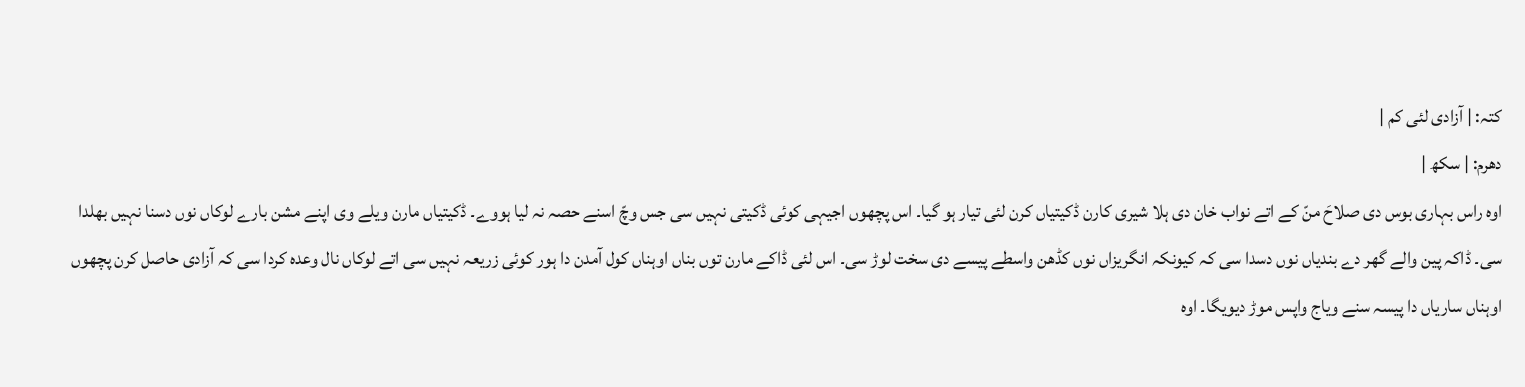کتہ: | آزادی لئی کم |
دھرم: | سکھ |
اوہ راس بہاری بوس دی صلاحَ منّ کے اتے نواب خان دی ہلا شیری کارن ڈکیتیاں کرن لئی تیار ہو گیا۔ اس پچھوں اجیہی کوئی ڈکیتی نہیں سی جس وچّ اسنے حصہ نہ لیا ہووے۔ ڈکیتیاں مارن ویلے وی اپنے مشن بارے لوکاں نوں دسنا نہیں بھلدا سی۔ ڈاکہ پین والے گھر دے بندیاں نوں دسدا سی کہ کیونکہ انگریزاں نوں کڈھن واسطے پیسے دی سخت لوڑ سی۔ اس لئی ڈاکے مارن توں بناں اوہناں کول آمدن دا ہور کوئی زریعہ نہیں سی اتے لوکاں نال وعدہ کردا سی کہ آزادی حاصل کرن پچھوں اوہناں ساریاں دا پیسہ سنے ویاج واپس موڑ دیویگا۔ اوہ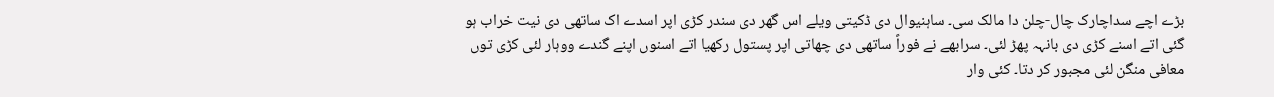بڑے اچے سداچارک چال-چلن دا مالک سی۔ ساہنیوال دی ڈکیتی ویلے اس گھر دی سندر کڑی اپر اسدے اک ساتھی دی نیت خراب ہو گئی اتے اسنے کڑی دی بانہہ پھڑ لئی۔ سرابھے نے فوراً ساتھی دی چھاتی اپر پستول رکھیا اتے اسنوں اپنے گندے ووہار لئی کڑی توں معافی منگن لئی مجبور کر دتا۔ کئی وار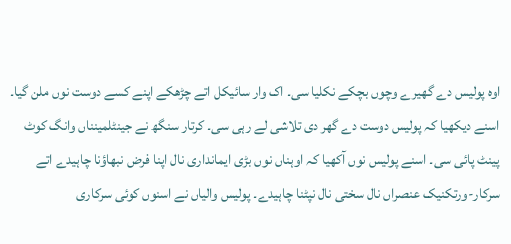اوہ پولیس دے گھیرے وچوں بچکے نکلیا سی۔ اک وار سائیکل اتے چڑھکے اپنے کسے دوست نوں ملن گیا۔ اسنے دیکھیا کہ پولیس دوست دے گھر دی تلاشی لے رہی سی۔ کرتار سنگھ نے جینٹلمینناں وانگ کوٹ پینٹ پائی سی۔ اسنے پولیس نوں آکھیا کہ اوہناں نوں بڑی ایمانداری نال اپنا فرض نبھاؤنا چاہیدے اتے سرکار-ورتکنیک عنصراں نال سختی نال نپٹنا چاہیدے۔ پولیس والیاں نے اسنوں کوئی سرکاری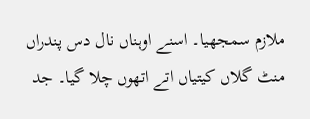ملازم سمجھیا۔ اسنے اوہناں نال دس پندراں منٹ گلاں کیتیاں اتے اتھوں چلا گیا۔ جد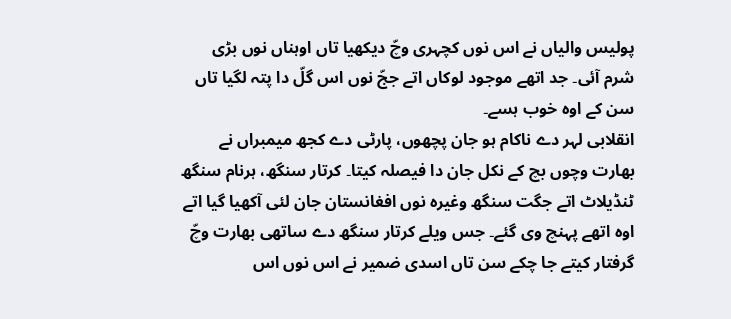پولیس والیاں نے اس نوں کچہری وچّ دیکھیا تاں اوہناں نوں بڑی شرم آئی۔ جد اتھے موجود لوکاں اتے ججّ نوں اس گلّ دا پتہ لگیا تاں سن کے اوہ خوب ہسے۔
انقلابی لہر دے ناکام ہو جان پچھوں، پارٹی دے کجھ میمبراں نے بھارت وچوں بچ کے نکل جان دا فیصلہ کیتا۔ کرتار سنگھ، ہرنام سنگھ ٹنڈیلاٹ اتے جگت سنگھ وغیرہ نوں افغانستان جان لئی آکھیا گیا اتے اوہ اتھے پہنچ وی گئے۔ جس ویلے کرتار سنگھ دے ساتھی بھارت وچّ گرفتار کیتے جا چکے سن تاں اسدی ضمیر نے اس نوں اس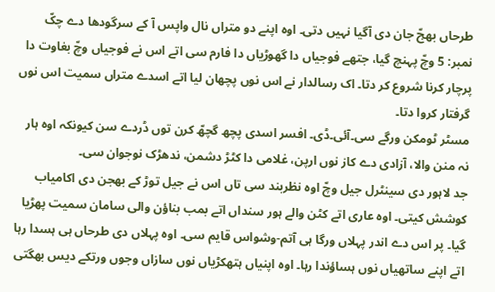طرحاں بھجّ جان دی آگیا نہیں دتی۔ اوہ اپنے دو متراں نال واپس آ کے سرگودھا دے چکّ نمبر: 5 وچّ پہنچ گیا، جتھے فوجیاں دا گھوڑیاں دا فارم سی اتے اس نے فوجیاں وچّ بغاوت دا پرچار کرنا شروع کر دتا۔ اک رسالدار نے اس نوں پچھان لیا اتے اسدے متراں سمیت اس نوں گرفتار کروا دتا۔
مسٹر ٹومکن ورگے سی۔آئی۔ڈی۔ افسر اسدی پچھ گچھّ کرن توں ڈردے سن کیونکہ اوہ ہار نہ منن والا، آزادی دے کاز نوں ارپن، غلامی دا کٹڑ دشمن، ندھڑک نوجوان سی۔
جد لاہور دی سینٹرل جیل وچّ اوہ نظربند سی تاں اس نے جیل توڑ کے بھجن دی اکامیاب کوشش کیتی۔ اوہ عاری اتے کٹن والے ہور سنداں اتے بمب بناؤن والی سامان سمیت پھڑیا گیا۔ پر اس دے اندر پہلاں ورگا ہی آتم-وشواس قایم سی۔ اوہ پہلاں دی طرحاں ہی ہسدا رہا اتے اپنے ساتھیاں نوں ہساؤندا رہا۔ اوہ اپنیاں ہتھکڑیاں نوں سازاں وجوں ورتکے دیس بھگتی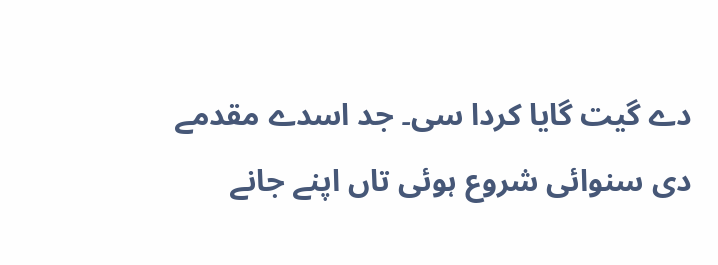دے گیت گایا کردا سی۔ جد اسدے مقدمے دی سنوائی شروع ہوئی تاں اپنے جانے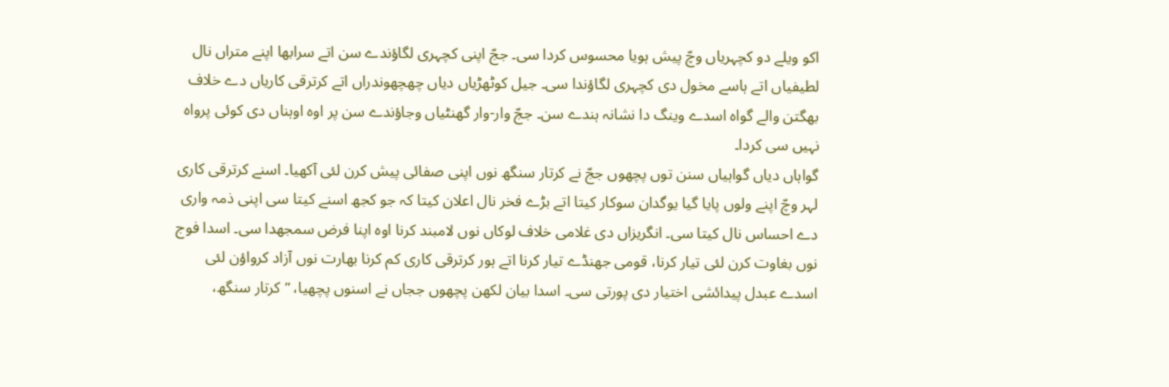اکو ویلے دو کچہریاں وچّ پیش ہویا محسوس کردا سی۔ ججّ اپنی کچہری لگاؤندے سن اتے سرابھا اپنے متراں نال لطیفیاں اتے ہاسے مخول دی کچہری لگاؤندا سی۔ جیل کوٹھڑیاں دیاں چھچھوندراں اتے کرترقی کاریاں دے خلاف بھگتن والے گواہ اسدے وینگ دا نشانہ ہندے سن۔ ججّ وار-وار گھنٹیاں وجاؤندے سن پر اوہ اوہناں دی کوئی پرواہ نہیں سی کردا۔
گواہاں دیاں گواہیاں سنن توں پچھوں ججّ نے کرتار سنگھ نوں اپنی صفائی پیش کرن لئی آکھیا۔ اسنے کرترقی کاری لہر وچّ اپنے ولوں پایا گیا یوگدان سوکار کیتا اتے بڑے فخر نال اعلان کیتا کہ جو کجھ اسنے کیتا سی اپنی ذمہ واری دے احساس نال کیتا سی۔ انگریزاں دی غلامی خلاف لوکاں نوں لامبند کرنا اوہ اپنا فرض سمجھدا سی۔ اسدا فوج نوں بغاوت کرن لئی تیار کرنا، قومی جھنڈے تیار کرنا اتے ہور کرترقی کاری کم کرنا بھارت نوں آزاد کرواؤن لئی اسدے عبدل پیدائشی اختیار دی پورتی سی۔ اسدا بیان لکھن پچھوں ججاں نے اسنوں پچھیا، ”کرتار سنگھ،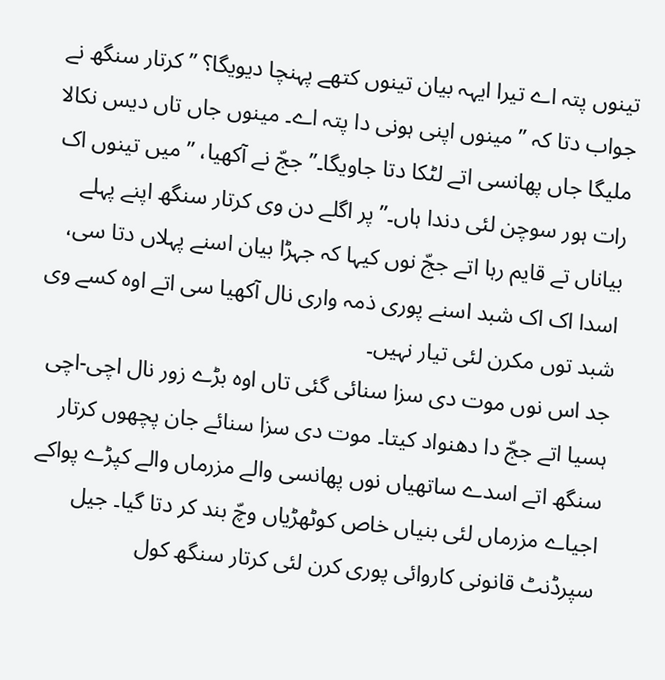تینوں پتہ اے تیرا ایہہ بیان تینوں کتھے پہنچا دیویگا؟ ” کرتار سنگھ نے جواب دتا کہ ”مینوں اپنی ہونی دا پتہ اے۔ مینوں جاں تاں دیس نکالا ملیگا جاں پھانسی اتے لٹکا دتا جاویگا۔” ججّ نے آکھیا، ”میں تینوں اک رات ہور سوچن لئی دندا ہاں۔” پر اگلے دن وی کرتار سنگھ اپنے پہلے بیاناں تے قایم رہا اتے ججّ نوں کیہا کہ جہڑا بیان اسنے پہلاں دتا سی، اسدا اک اک شبد اسنے پوری ذمہ واری نال آکھیا سی اتے اوہ کسے وی شبد توں مکرن لئی تیار نہیں۔
جد اس نوں موت دی سزا سنائی گئی تاں اوہ بڑے زور نال اچی-اچی ہسیا اتے ججّ دا دھنواد کیتا۔ موت دی سزا سنائے جان پچھوں کرتار سنگھ اتے اسدے ساتھیاں نوں پھانسی والے مزرماں والے کپڑے پواکے اجیاے مزرماں لئی بنیاں خاص کوٹھڑیاں وچّ بند کر دتا گیا۔ جیل سپرڈنٹ قانونی کاروائی پوری کرن لئی کرتار سنگھ کول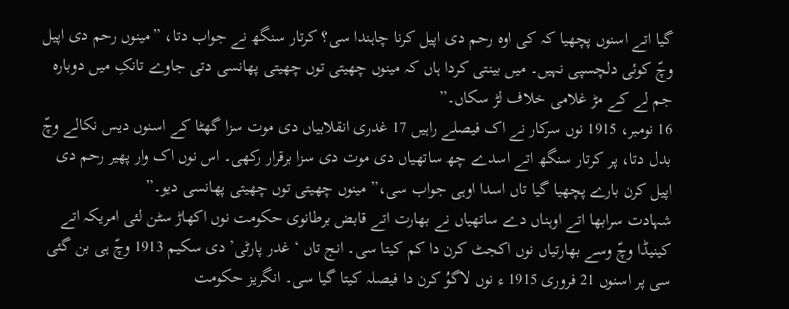گیا اتے اسنوں پچھیا کہ کی اوہ رحم دی اپیل کرنا چاہندا سی؟ کرتار سنگھ نے جواب دتا، ”مینوں رحم دی اپیل وچّ کوئی دلچسپی نہیں۔ میں بینتی کردا ہاں کہ مینوں چھیتی توں چھیتی پھانسی دتی جاوے تانکِ میں دوبارہ جم لے کے مڑ غلامی خلاف لڑ سکاں۔”
16 نومبر، 1915 نوں سرکار نے اک فیصلے راہیں 17 غدری انقلابیاں دی موت سزا گھٹا کے اسنوں دیس نکالے وچّ بدل دتا، پر کرتار سنگھ اتے اسدے چھ ساتھیاں دی موت دی سزا برقرار رکھی۔ اس نوں اک وار پھیر رحم دی اپیل کرن بارے پچھیا گیا تاں اسدا اوہی جواب سی،” مینوں چھیتی توں چھیتی پھانسی دیو۔”
شہادت سرابھا اتے اوہناں دے ساتھیاں نے بھارت اتے قابض برطانوی حکومت نوں اکھاڑ سٹن لئی امریکہ اتے کینیڈا وچّ وسے بھارتیاں نوں اکجٹ کرن دا کم کیتا سی۔ انج تاں ‘غدر پارٹی’ دی سکیم 1913 وچّ ہی بن گئی سی پر اسنوں 21 فروری 1915 ء نوں لاگوُ کرن دا فیصلہ کیتا گیا سی۔ انگریز حکومت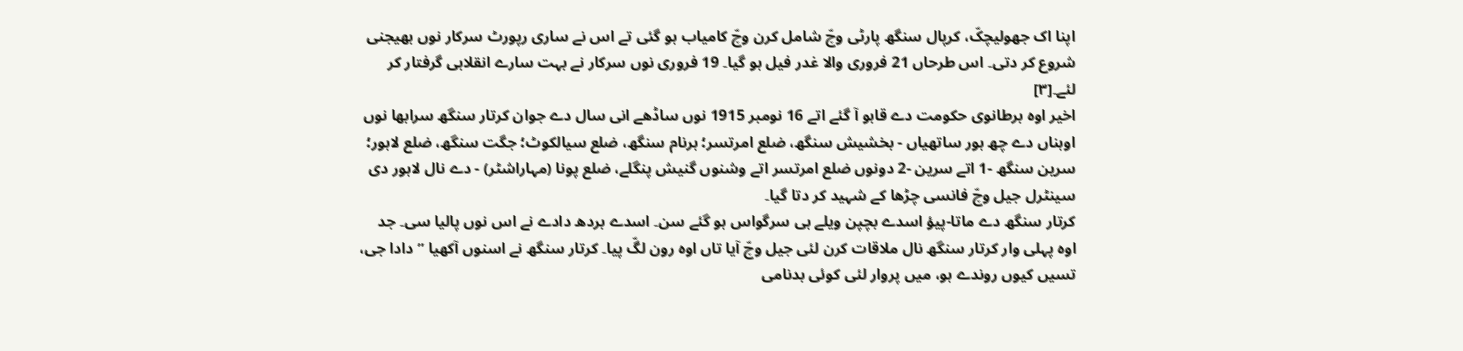اپنا اک جھولیچکّ، کرپال سنگھ پارٹی وچّ شامل کرن وچّ کامیاب ہو گئی تے اس نے ساری رپورٹ سرکار نوں بھیجنی شروع کر دتی۔ اس طرحاں 21 فروری والا غدر فیل ہو گیا۔ 19 فروری نوں سرکار نے بہت سارے انقلابی گرفتار کر لئے۔[۳]
اخیر اوہ برطانوی حکومت دے قابو آ گئے اتے 16 نومبر 1915 نوں ساڈھے انی سال دے جوان کرتار سنگھ سرابھا نوں اوہناں دے چھ ہور ساتھیاں - بخشیش سنگھ، ضلع امرتسر؛ ہرنام سنگھ، ضلع سیالکوٹ؛ جگت سنگھ، ضلع لاہور؛ سرین سنگھ -1 اتے سرین -2 دونوں ضلع امرتسر اتے وشنوں گنیش پنگلے، ضلع پونا (مہاراشٹر) - دے نال لاہور دی سینٹرل جیل وچّ فانسی چڑھا کے شہید کر دتا گیا۔
کرتار سنگھ دے ماتا-پیؤ اسدے بچپن ویلے ہی سرگواس ہو گئے سن۔ اسدے بردھ دادے نے اس نوں پالیا سی۔ جد اوہ پہلی وار کرتار سنگھ نال ملاقات کرن لئی جیل وچّ آیا تاں اوہ رون لگّ پیا۔ کرتار سنگھ نے اسنوں آکھیا ”دادا جی، تسیں کیوں روندے ہو، میں پروار لئی کوئی بدنامی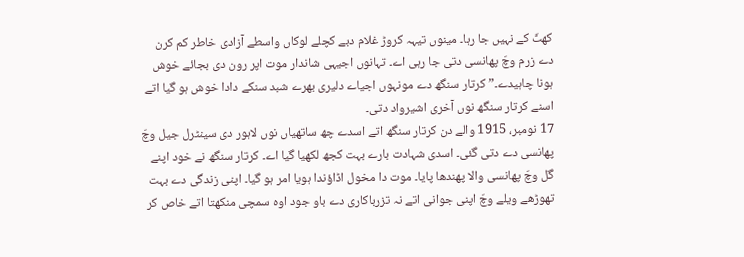کھٹّ کے نہیں جا رہا۔ مینوں تیہہ کروڑ غلام دبے کچلے لوکاں واسطے آزادی خاطر کم کرن دے زرم وچّ پھانسی دتی جا رہی اے۔ تہانوں اجیہی شاندار موت اپر رون دی بجائے خوش ہونا چاہیدے۔” کرتار سنگھ دے مونہوں اجیاے دلیری بھرے شبد سنکے دادا خوش ہو گیا اتے اسنے کرتار سنگھ نوں آخری اشیرواد دتی۔
17 نومبر، 1915 والے دن کرتار سنگھ اتے اسدے چھ ساتھیاں نوں لاہور دی سینٹرل جیل وچّ پھانسی دے دتی گئی۔ اسدی شہادت بارے بہت کجھ لکھیا گیا اے۔ کرتار سنگھ نے خود اپنے گل وچّ پھانسی والا پھندھا پایا۔ موت دا مخول اڈاؤندا ہویا امر ہو گیا۔ اپنی زندگی دے بہت تھوڑھے ویلے وچّ اپنی جوانی اتے نہ تزرباکاری دے باو جود اوہ سمچی منکھتا اتے خاص کر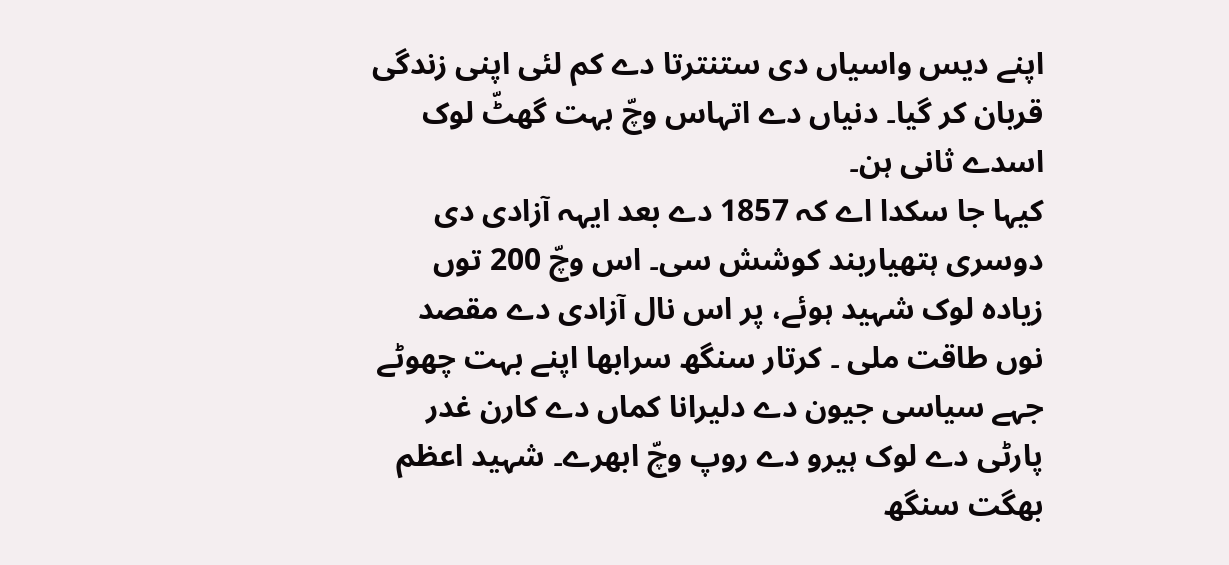اپنے دیس واسیاں دی ستنترتا دے کم لئی اپنی زندگی قربان کر گیا۔ دنیاں دے اتہاس وچّ بہت گھٹّ لوک اسدے ثانی ہن۔
کیہا جا سکدا اے کہ 1857 دے بعد ایہہ آزادی دی دوسری ہتھیاربند کوشش سی۔ اس وچّ 200 توں زیادہ لوک شہید ہوئے، پر اس نال آزادی دے مقصد نوں طاقت ملی ۔ کرتار سنگھ سرابھا اپنے بہت چھوٹے جہے سیاسی جیون دے دلیرانا کماں دے کارن غدر پارٹی دے لوک ہیرو دے روپ وچّ ابھرے۔ شہید اعظم بھگت سنگھ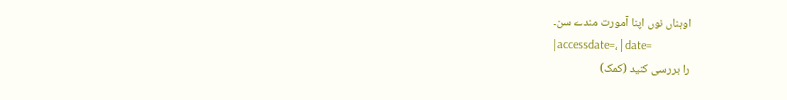اوہناں نوں اپنا آمورت مندے سن۔
|accessdate=،|date=
را بررسی کنید (کمک)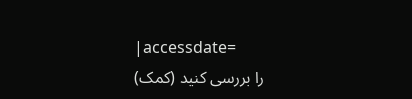|accessdate=
را بررسی کنید (کمک)